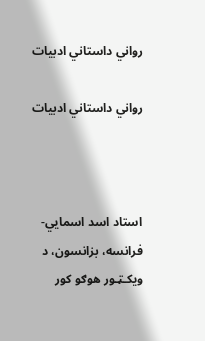رواني داستاني ادبيات

رواني داستاني ادبيات



استاد اسد اسمايي- فرانسه، بزانسون، د ويكـټـور هوګو كور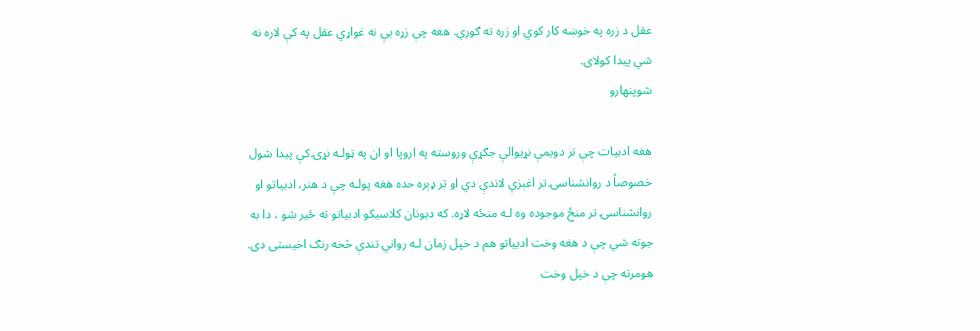عقل د زره په خوښه كار كوي او زره ته ګوري. هغه چې زړه يې نه غواړي عقل په كې لاره نه شي پيدا كولاى.
شوپنهارو

هغه ادبيات چې تر دويمې نړيوالې جګړې وروسته په اروپا او ان په ټولـه نړۍ كې پيدا شول خصوصاً د روانشناسۍ تر اغېزې لاندې دي او تر ډېره حده هغه پولـه چې د هنر، ادبياتو او روانشناسۍ تر منځ موجوده وه لـه منځه لاړه. كه ديونان كلاسيكو ادبياتو ته ځير شو ، دا به جوته شي چې د هغه وخت ادبياتو هم د خپل زمان لـه رواني تندې څخه رنګ اخيستى دى. هومرته چې د خپل وخت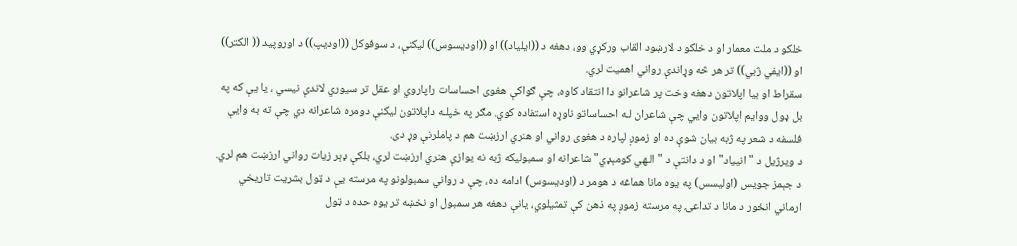خلكو د ملت معمار او د خلكو د لارښود القاب وركړي وو، دهغه د ((ايلياد)) او ((اوديسوس)) ليكنې، د سوفوكل ((اوديپ)) د اوروپيد (( الكتر)) او ((ايفي ژبي)) تر هر څه وړاندې رواني اهميت لري.
سقراط او بيا اپلاتون دهغه وخت پر شاعرانو دا انتقاد كاوه، چې ګواكې هغوى احساسات راپاروي او عقل تر سيوري لاندې نيسي ، يا يې كه په بل ډول ووايم اپلاتون وايي چې شاعران لـه احساساتو ناوړه استفاده كوي. مګر په خپلـه داپلاتون ليكنې دومره شاعرانه دي چې ته به وايې فلسفه د شعر په ژبه بيان شوې ده او زموږ لپاره د هغوى رواني او هنري ارزښت هم د پاملرنې وړ دى.
د ويرژيل د "انيياد" او د دانتې د "الـهي كومېډي" شاعرانه او سمبوليكه ژبه نه يوازې هنري ارزښت لري، بلكې ډېر زيات رواني ارزښت هم لري. د جېمز جويس (اوليسس) په يوه مانا هماغه د هومر د (اوديسوس) ادامه ده، چې د رواني سمبولونو په مرسته يې د ټول بشريت تاريخي ارماني انځور د مانا د تداعۍ په مرسته زموږ په ذهن كې تمثيلوي، يانې دهغه هر سمبول او نخښه تر يوه حده د ټول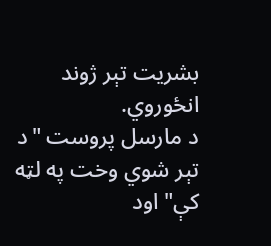بشريت تېر ژوند انځوروي.
د مارسل پروست "د تېر شوي وخت په لټه كې" اود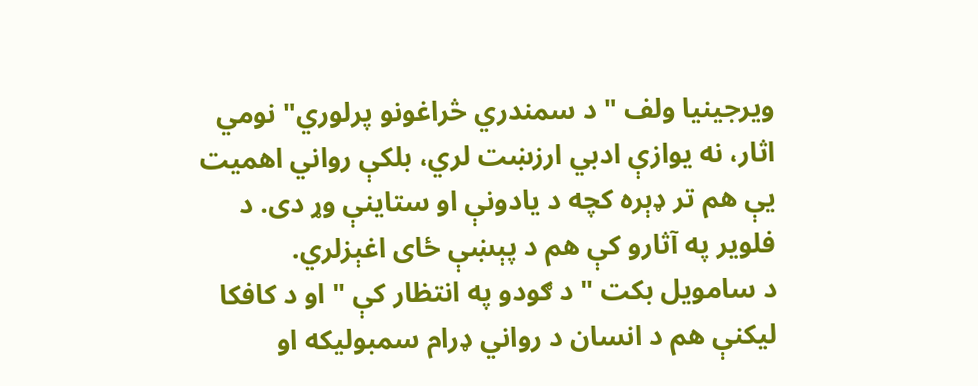ويرجينيا ولف " د سمندري څراغونو پرلوري" نومي اثار، نه يوازې ادبي ارزښت لري، بلكې رواني اهميت يې هم تر ډېره كچه د يادونې او ستاينې وړ دى. د فلوير په آثارو كې هم د پېښې ځاى اغېزلري.
د سامويل بكت " د ګودو په انتظار كې " او د كافكا ليكنې هم د انسان د رواني ډرام سمبوليكه او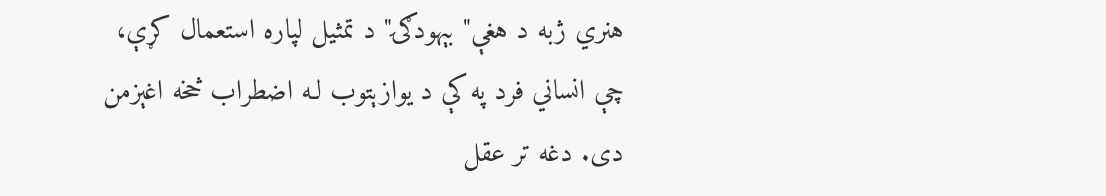هنري ژبه د هغې" بېهودګۍ" د تمثيل لپاره استعمال كړې، چې انساني فرد په كې د يوازېتوب لـه اضطراب څخه اغېزمن دى. دغه تر عقل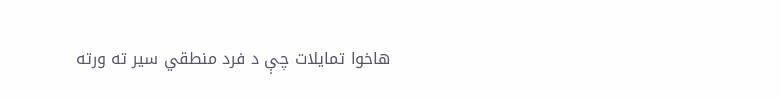هاخوا تمايلات چې د فرد منطقي سير ته ورته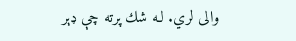والى لري. لـه شك پرته چې ډېر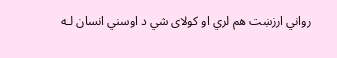رواني ارزښت هم لري او كولاى شي د اوسني انسان لـه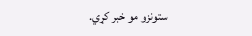ستونزو مو خبر كړي.